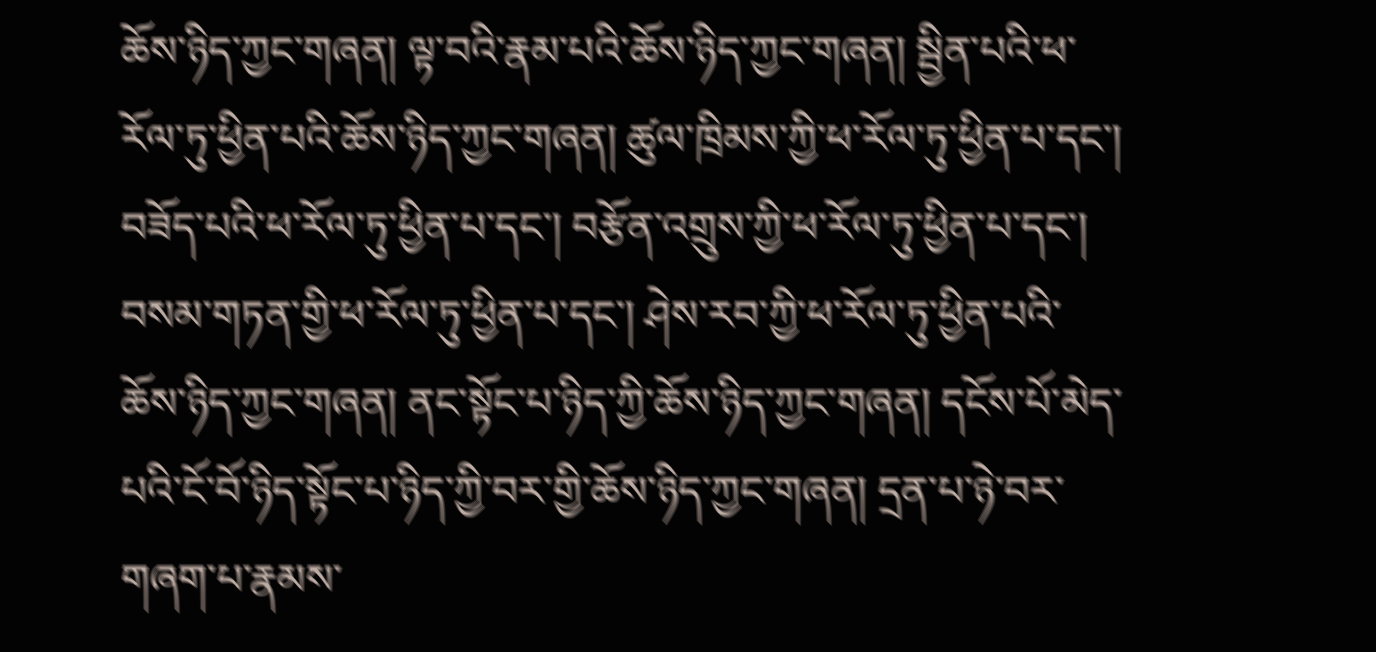ཆོས་ཉིད་ཀྱང་གཞན། ལྟ་བའི་རྣམ་པའི་ཆོས་ཉིད་ཀྱང་གཞན། སྦྱིན་པའི་ཕ་རོལ་ཏུ་ཕྱིན་པའི་ཆོས་ཉིད་ཀྱང་གཞན། ཚུལ་ཁྲིམས་ཀྱི་ཕ་རོལ་ཏུ་ཕྱིན་པ་དང་། བཟོད་པའི་ཕ་རོལ་ཏུ་ཕྱིན་པ་དང་། བརྩོན་འགྲུས་ཀྱི་ཕ་རོལ་ཏུ་ཕྱིན་པ་དང་། བསམ་གཏན་གྱི་ཕ་རོལ་ཏུ་ཕྱིན་པ་དང་། ཤེས་རབ་ཀྱི་ཕ་རོལ་ཏུ་ཕྱིན་པའི་ཆོས་ཉིད་ཀྱང་གཞན། ནང་སྟོང་པ་ཉིད་ཀྱི་ཆོས་ཉིད་ཀྱང་གཞན། དངོས་པོ་མེད་པའི་ངོ་བོ་ཉིད་སྟོང་པ་ཉིད་ཀྱི་བར་གྱི་ཆོས་ཉིད་ཀྱང་གཞན། དྲན་པ་ཉེ་བར་གཞག་པ་རྣམས་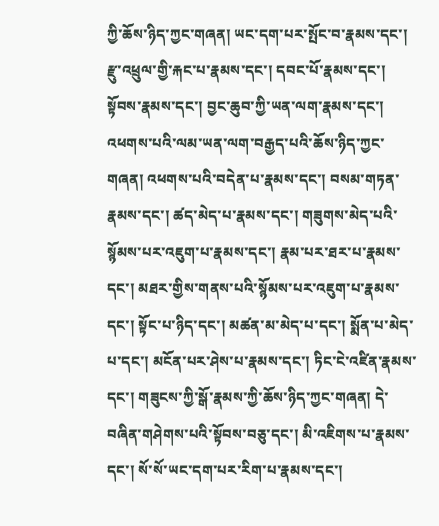ཀྱི་ཆོས་ཉིད་ཀྱང་གཞན། ཡང་དག་པར་སྤོང་བ་རྣམས་དང་། རྫུ་འཕྲུལ་གྱི་རྐང་པ་རྣམས་དང་། དབང་པོ་རྣམས་དང་། སྟོབས་རྣམས་དང་། བྱང་ཆུབ་ཀྱི་ཡན་ལག་རྣམས་དང་། འཕགས་པའི་ལམ་ཡན་ལག་བརྒྱད་པའི་ཆོས་ཉིད་ཀྱང་གཞན། འཕགས་པའི་བདེན་པ་རྣམས་དང་། བསམ་གཏན་རྣམས་དང་། ཚད་མེད་པ་རྣམས་དང་། གཟུགས་མེད་པའི་སྙོམས་པར་འཇུག་པ་རྣམས་དང་། རྣམ་པར་ཐར་པ་རྣམས་དང་། མཐར་གྱིས་གནས་པའི་སྙོམས་པར་འཇུག་པ་རྣམས་དང་། སྟོང་པ་ཉིད་དང་། མཚན་མ་མེད་པ་དང་། སྨོན་པ་མེད་པ་དང་། མངོན་པར་ཤེས་པ་རྣམས་དང་། ཏིང་ངེ་འཛིན་རྣམས་དང་། གཟུངས་ཀྱི་སྒོ་རྣམས་ཀྱི་ཆོས་ཉིད་ཀྱང་གཞན། དེ་བཞིན་གཤེགས་པའི་སྟོབས་བཅུ་དང་། མི་འཇིགས་པ་རྣམས་དང་། སོ་སོ་ཡང་དག་པར་རིག་པ་རྣམས་དང་།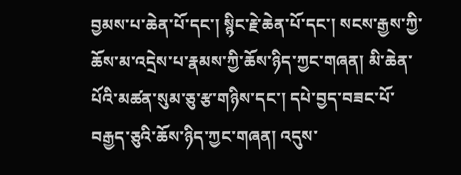བྱམས་པ་ཆེན་པོ་དང་། སྙིང་རྗེ་ཆེན་པོ་དང་། སངས་རྒྱས་ཀྱི་ཆོས་མ་འདྲེས་པ་རྣམས་ཀྱི་ཆོས་ཉིད་ཀྱང་གཞན། མི་ཆེན་པོའི་མཚན་སུམ་ཅུ་རྩ་གཉིས་དང་། དཔེ་བྱད་བཟང་པོ་བརྒྱད་ཅུའི་ཆོས་ཉིད་ཀྱང་གཞན། འདུས་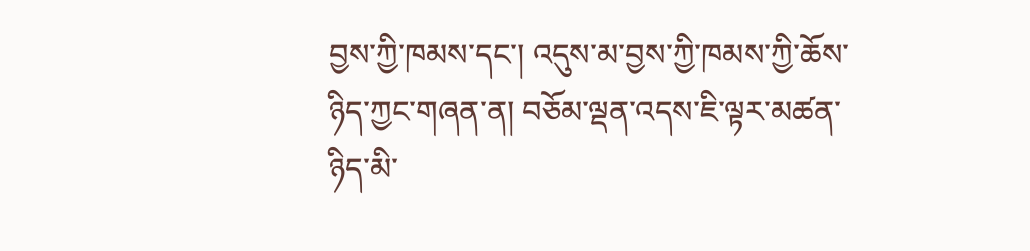བྱས་ཀྱི་ཁམས་དང་། འདུས་མ་བྱས་ཀྱི་ཁམས་ཀྱི་ཆོས་ཉིད་ཀྱང་གཞན་ན། བཅོམ་ལྡན་འདས་ཇི་ལྟར་མཚན་ཉིད་མི་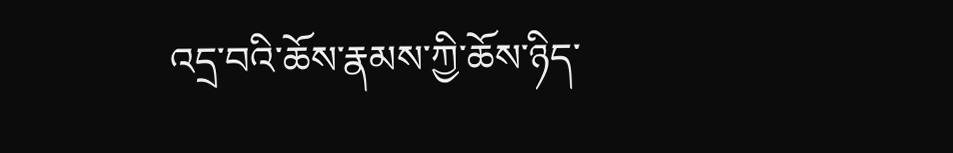འདྲ་བའི་ཆོས་རྣམས་ཀྱི་ཆོས་ཉིད་